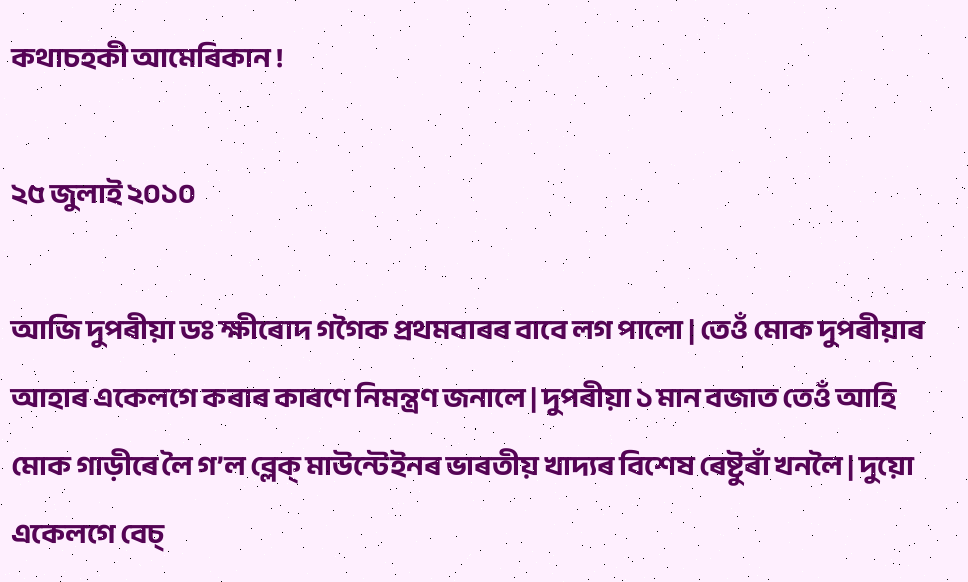কথাচহকী আমেৰিকান !

২৫ জুলাই ২০১০

আজি দুপৰীয়া ডঃ ক্ষীৰোদ গগৈক প্ৰথমবাৰৰ বাবে লগ পালো | তেওঁ মোক দুপৰীয়াৰ আহাৰ একেলগে কৰাৰ কাৰণে নিমন্ত্ৰণ জনালে | দুপৰীয়া ১ মান বজাত তেওঁ আহি মোক গাড়ীৰে লৈ গ’ল ব্লেক্‌ মাউন্টেইনৰ ভাৰতীয় খাদ্যৰ বিশেষ ৰেষ্টুৰাঁ খনলৈ | দুয়ো একেলগে বেচ্‌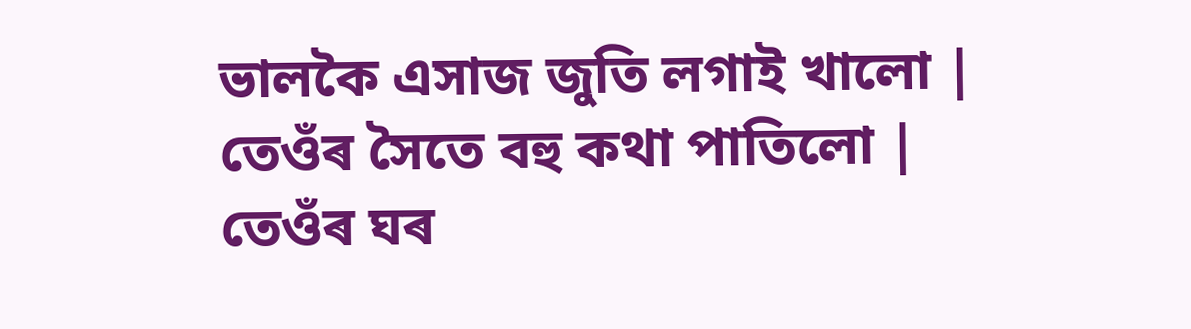ভালকৈ এসাজ জুতি লগাই খালো | তেওঁৰ সৈতে বহু কথা পাতিলো | তেওঁৰ ঘৰ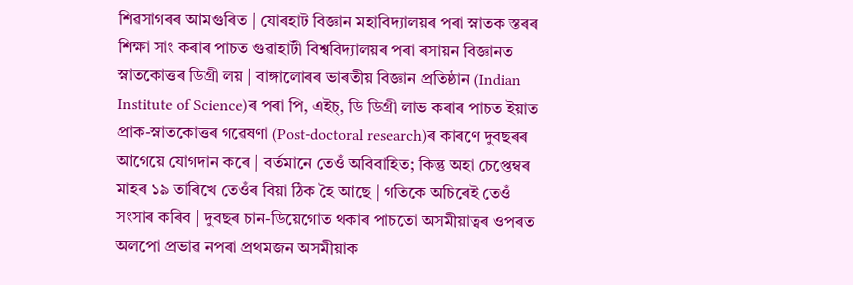শিৱসাগৰৰ আমগুৰিত | যোৰহাট বিজ্ঞান মহাবিদ্যালয়ৰ পৰা স্নাতক স্তৰৰ শিক্ষা সাং কৰাৰ পাচত গুৱাহাটী বিশ্ববিদ্যালয়ৰ পৰা ৰসায়ন বিজ্ঞানত স্নাতকোত্তৰ ডিগ্ৰী লয় | বাঙ্গালোৰৰ ভাৰতীয় বিজ্ঞান প্ৰতিষ্ঠান (Indian Institute of Science)ৰ পৰা পি, এইচ্‌, ডি ডিগ্ৰী লাভ কৰাৰ পাচত ইয়াত প্ৰাক-স্নাতকোত্তৰ গৱেষণা (Post-doctoral research)ৰ কাৰণে দুবছৰৰ আগেয়ে যোগদান কৰে | বৰ্তমানে তেওঁ অবিবাহিত; কিন্তু অহা চেপ্তেম্বৰ মাহৰ ১৯ তাৰিখে তেওঁৰ বিয়া ঠিক হৈ আছে | গতিকে অচিৰেই তেওঁ সংসাৰ কৰিব | দুবছৰ চান-ডিয়েগোত থকাৰ পাচতো অসমীয়াত্বৰ ওপৰত অলপো প্ৰভাৱ নপৰা প্ৰথমজন অসমীয়াক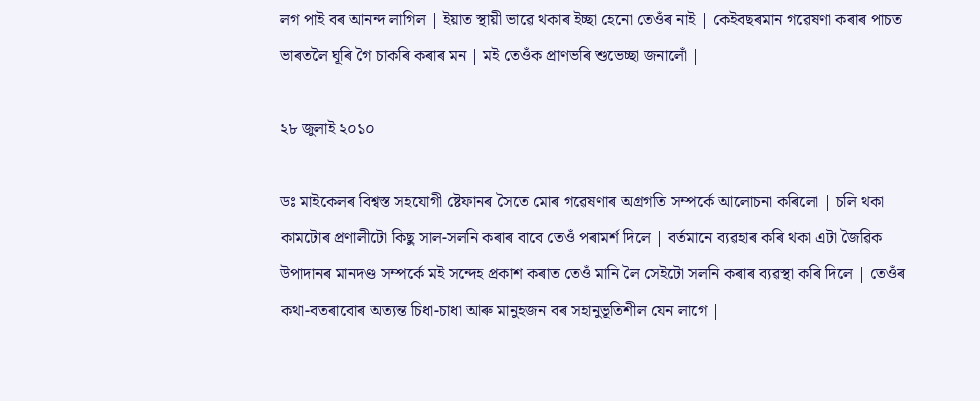লগ পাই বৰ আনন্দ লাগিল | ইয়াত স্থায়ী ভাৱে থকাৰ ইচ্ছা হেনো তেওঁৰ নাই | কেইবছৰমান গৱেষণা কৰাৰ পাচত ভাৰতলৈ ঘূৰি গৈ চাকৰি কৰাৰ মন | ম‍ই তেওঁক প্ৰাণভৰি শুভেচ্ছা জনালোঁ |

২৮ জুলাই ২০১০

ডঃ মাইকেলৰ বিশ্বস্ত সহযোগী ষ্টেফানৰ সৈতে মোৰ গৱেষণাৰ অগ্ৰগতি সম্পৰ্কে আলোচনা কৰিলো | চলি থকা কামটোৰ প্ৰণালীটো কিছু সাল-সলনি কৰাৰ বাবে তেওঁ পৰামৰ্শ দিলে | বৰ্তমানে ব্যৱহাৰ কৰি থকা এটা জৈৱিক উপাদানৰ মানদণ্ড সম্পৰ্কে ম‍ই সন্দেহ প্ৰকাশ কৰাত তেওঁ মানি লৈ সেইটো সলনি কৰাৰ ব্যৱস্থা কৰি দিলে | তেওঁৰ কথা-বতৰাবোৰ অত্যন্ত চিধা-চাধা আৰু মানুহজন বৰ সহানুভূতিশীল যেন লাগে |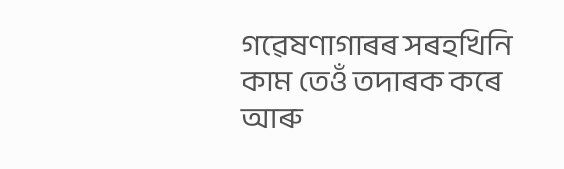গৱেষণাগাৰৰ সৰহখিনি কাম তেওঁ তদাৰক কৰে আৰু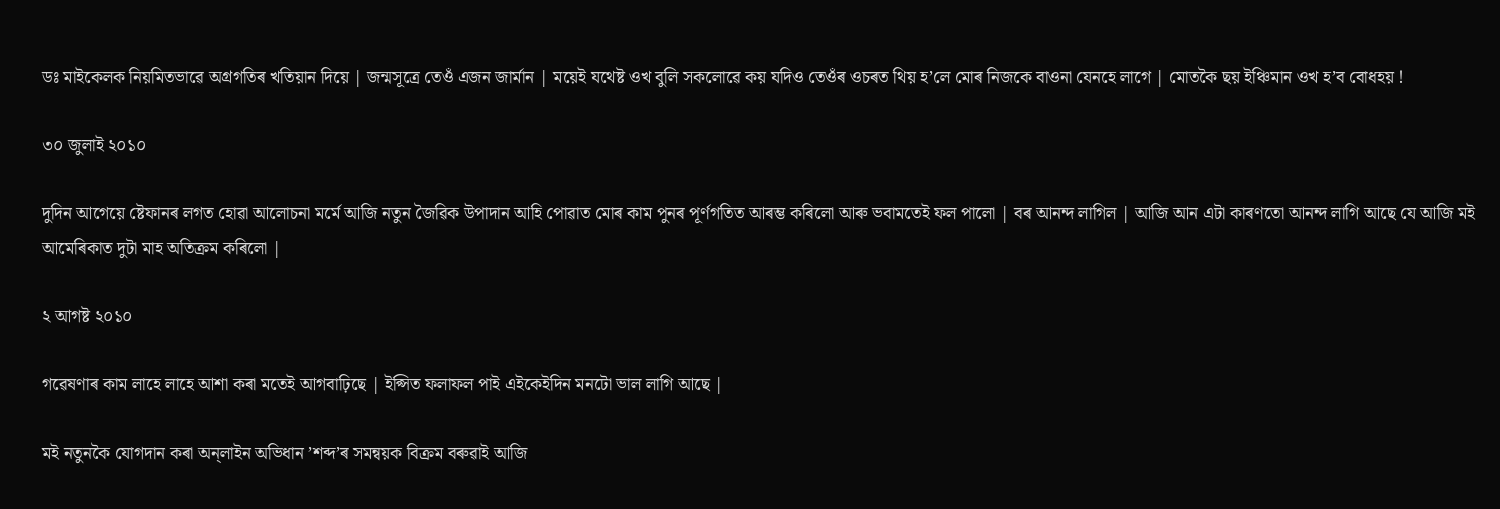ডঃ মাইকেলক নিয়মিতভাৱে অগ্ৰগতিৰ খতিয়ান দিয়ে | জন্মসূত্ৰে তেওঁ এজন জাৰ্মান | ময়েই যথেষ্ট ওখ বুলি সকলোৱে কয় যদিও তেওঁৰ ওচৰত থিয় হ’লে মোৰ নিজকে বাওনা যেনহে লাগে | মোতকৈ ছয় ইঞ্চিমান ওখ হ’ব বোধহয় !

৩০ জুলাই ২০১০

দুদিন আগেয়ে ষ্টেফানৰ লগত হোৱা আলোচনা মৰ্মে আজি নতুন জৈৱিক উপাদান আহি পোৱাত মোৰ কাম পুনৰ পূৰ্ণগতিত আৰম্ভ কৰিলো আৰু ভবামতেই ফল পালো | বৰ আনন্দ লাগিল | আজি আন এটা কাৰণতো আনন্দ লাগি আছে যে আজি ম‍ই আমেৰিকাত দুটা মাহ অতিক্ৰম কৰিলো |

২ আগষ্ট ২০১০

গৱেষণাৰ কাম লাহে লাহে আশা কৰা মতেই আগবাঢ়িছে | ইপ্সিত ফলাফল পাই এইকেইদিন মনটো ভাল লাগি আছে |

ম‍ই নতুনকৈ যোগদান কৰা অন্‌লাইন অভিধান ’শব্দ’ৰ সমন্বয়ক বিক্ৰম বৰুৱাই আজি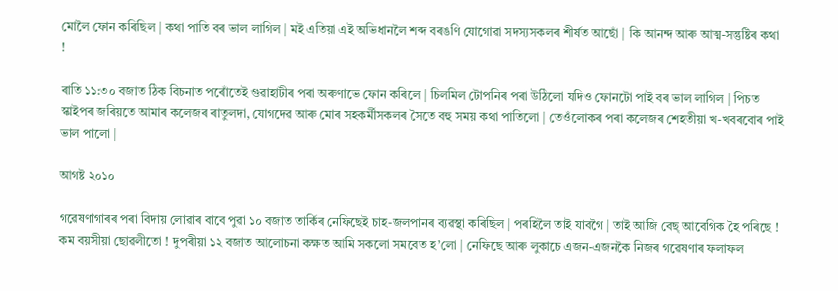মোলৈ ফোন কৰিছিল | কথা পাতি বৰ ভাল লাগিল | ম‍ই এতিয়া এই অভিধানলৈ শব্দ বৰঙণি যোগোৱা সদস্যসকলৰ শীৰ্ষত আছোঁ | কি আনন্দ আৰু আত্ম-সন্তুষ্টিৰ কথা !

ৰাতি ১১:৩০ বজাত ঠিক বিচনাত পৰোঁতেই গুৱাহাটীৰ পৰা অৰুণাভে ফোন কৰিলে | চিলমিল টোপনিৰ পৰা উঠিলো যদিও ফোনটো পাই বৰ ভাল লাগিল | পিচত স্কাইপৰ জৰিয়তে আমাৰ কলেজৰ ৰাতুলদা, যোগদেৱ আৰু মোৰ সহকৰ্মীসকলৰ সৈতে বহু সময় কথা পাতিলো | তেওঁলোকৰ পৰা কলেজৰ শেহতীয়া খ-খবৰবোৰ পাই ভাল পালো |

আগষ্ট ২০১০

গৱেষণাগাৰৰ পৰা বিদায় লোৱাৰ বাবে পুৱা ১০ বজাত তাৰ্কিৰ নেফিছেই চাহ-জলপানৰ ব্যৱস্থা কৰিছিল | পৰহিলৈ তাই যাবগৈ | তাই আজি বেছ্‌ আবেগিক হৈ পৰিছে ! কম বয়সীয়া ছোৱলীতো ! দুপৰীয়া ১২ বজাত আলোচনা কক্ষত আমি সকলো সমবেত হ’লো | নেফিছে আৰু লুকাচে এজন-এজনকৈ নিজৰ গৱেষণাৰ ফলাফল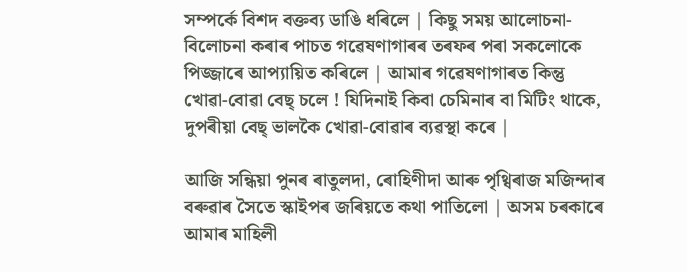সম্পৰ্কে বিশদ বক্তব্য ডাঙি ধৰিলে | কিছু সময় আলোচনা-বিলোচনা কৰাৰ পাচত গৱেষণাগাৰৰ তৰফৰ পৰা সকলোকে পিজ্জাৰে আপ্যায়িত কৰিলে | আমাৰ গৱেষণাগাৰত কিন্তু খোৱা-বোৱা বেছ্‌ চলে ! যিদিনাই কিবা চেমিনাৰ বা মিটিং থাকে, দুপৰীয়া বেছ্‌ ভালকৈ খোৱা-বোৱাৰ ব্যৱস্থা কৰে |

আজি সন্ধিয়া পুনৰ ৰাতুলদা, ৰোহিণীদা আৰু পৃথ্বিৰাজ মজিন্দাৰ বৰুৱাৰ সৈতে স্কাইপৰ জৰিয়তে কথা পাতিলো | অসম চৰকাৰে আমাৰ মাহিলী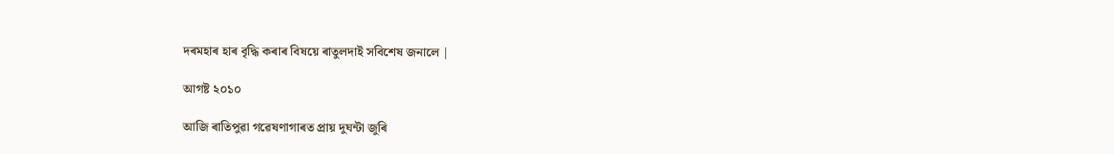দৰমহাৰ হাৰ বৃদ্ধি কৰাৰ বিষয়ে ৰাতুলদাই সবিশেষ জনালে |

আগষ্ট ২০১০

আজি ৰাতিপুৱা গৱেষণাগাৰত প্ৰায় দুঘন্টা জুৰি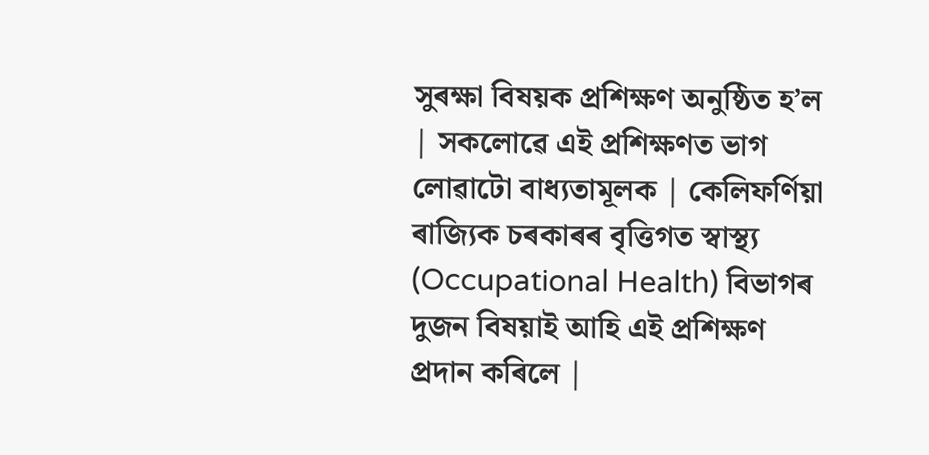সুৰক্ষা বিষয়ক প্ৰশিক্ষণ অনুষ্ঠিত হ’ল | সকলোৱে এই প্ৰশিক্ষণত ভাগ লোৱাটো বাধ্যতামূলক | কেলিফৰ্ণিয়া ৰাজ্যিক চৰকাৰৰ বৃত্তিগত স্বাস্থ্য (Occupational Health) বিভাগৰ দুজন বিষয়াই আহি এই প্ৰশিক্ষণ প্ৰদান কৰিলে |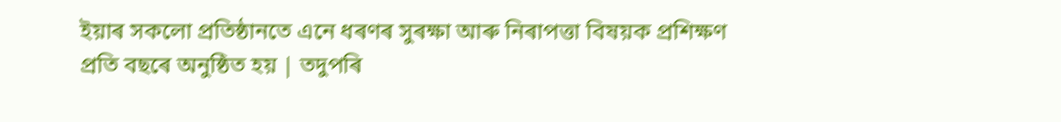ইয়াৰ সকলো প্ৰতিষ্ঠানতে এনে ধৰণৰ সুৰক্ষা আৰু নিৰাপত্তা বিষয়ক প্ৰশিক্ষণ প্ৰতি বছৰে অনুষ্ঠিত হয় | তদুপৰি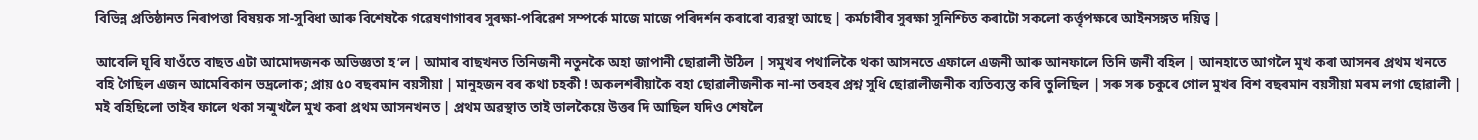বিভিন্ন প্ৰতিষ্ঠানত নিৰাপত্তা বিষয়ক সা-সুবিধা আৰু বিশেষকৈ গৱেষণাগাৰৰ সুৰক্ষা-পৰিৱেশ সম্পৰ্কে মাজে মাজে পৰিদৰ্শন কৰাৰো ব্যৱস্থা আছে | কৰ্মচাৰীৰ সুৰক্ষা সুনিশ্চিত কৰাটো সকলো কৰ্ত্তৃপক্ষৰে আইনসঙ্গত দয়িত্ব |

আবেলি ঘূৰি যাওঁতে বাছত এটা আমোদজনক অভিজ্ঞতা হ’ল | আমাৰ বাছখনত তিনিজনী নতুনকৈ অহা জাপানী ছোৱালী উঠিল | সমুখৰ পথালিকৈ থকা আসনতে এফালে এজনী আৰু আনফালে তিনি জনী বহিল | আনহাতে আগলৈ মুখ কৰা আসনৰ প্ৰথম খনতে বহি গৈছিল এজন আমেৰিকান ভদ্ৰলোক; প্ৰায় ৫০ বছৰমান বয়সীয়া | মানুহজন বৰ কথা চহকী ! অকলশৰীয়াকৈ বহা ছোৱালীজনীক না-না তৰহৰ প্ৰশ্ন সুধি ছোৱালীজনীক ব্যতিব্যস্ত কৰি তুলিছিল | সৰু সৰু চকুৰে গোল মুখৰ বিশ বছৰমান বয়সীয়া মৰম লগা ছোৱালী | ম‍ই বহিছিলো তাইৰ ফালে থকা সন্মুখলৈ মুখ কৰা প্ৰথম আসনখনত | প্ৰথম অৱস্থাত তাই ভালকৈয়ে উত্তৰ দি আছিল যদিও শেষলৈ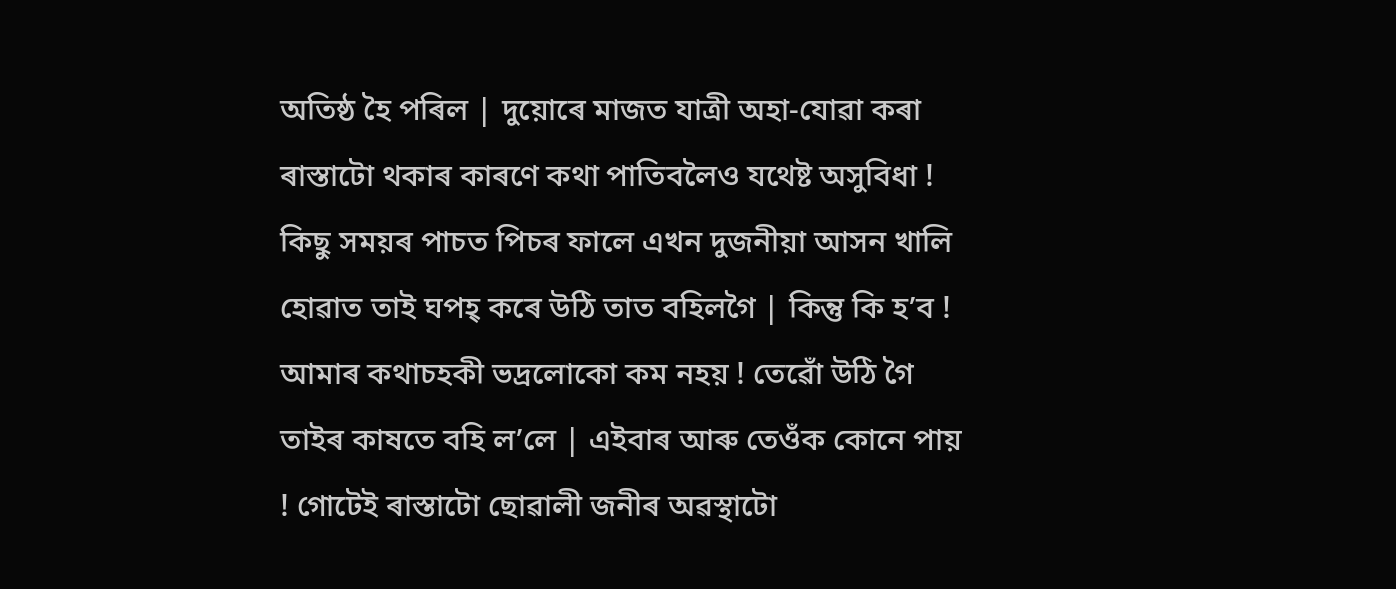অতিষ্ঠ হৈ পৰিল | দুয়োৰে মাজত যাত্ৰী অহা-যোৱা কৰা ৰাস্তাটো থকাৰ কাৰণে কথা পাতিবলৈও যথেষ্ট অসুবিধা ! কিছু সময়ৰ পাচত পিচৰ ফালে এখন দুজনীয়া আসন খালি হোৱাত তাই ঘপহ্‌ কৰে উঠি তাত বহিলগৈ | কিন্তু কি হ’ব ! আমাৰ কথাচহকী ভদ্ৰলোকো কম নহয় ! তেৱোঁ উঠি গৈ তাইৰ কাষতে বহি ল’লে | এইবাৰ আৰু তেওঁক কোনে পায় ! গোটেই ৰাস্তাটো ছোৱালী জনীৰ অৱস্থাটো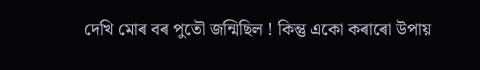দেখি মোৰ বৰ পুতৌ জন্মিছিল ! কিন্তু একো কৰাৰো উপায়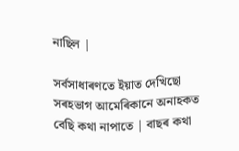নাছিল |

সৰ্বসাধাৰণতে ইয়াত দেখিছো সৰহভাগ আমেৰিকানে অনাহকত বেছি কথা নাপাতে | বাছৰ কথা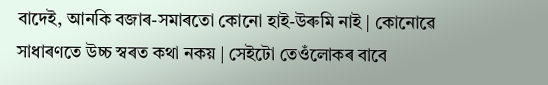বাদেই, আনকি বজাৰ-সমাৰতো কোনো হাই-উৰুমি নাই | কোনোৱে সাধাৰণতে উচ্চ স্বৰত কথা নকয় | সেইটো তেওঁলোকৰ বাবে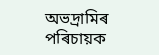অভদ্ৰামিৰ পৰিচায়ক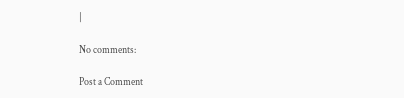|

No comments:

Post a Comment